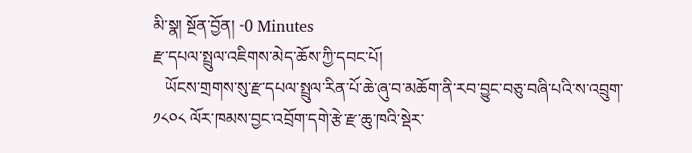མི་སྣ། སྔོན་བྱོན། -0 Minutes
རྫ་དཔལ་སྤྲུལ་འཇིགས་མེད་ཆོས་ཀྱི་དབང་པོ།
   ཡོངས་གྲགས་སུ་རྫ་དཔལ་སྤྲུལ་རིན་པོ་ཆེ་ཞུ་བ་མཆོག་ནི་རབ་བྱུང་བཅུ་བཞི་པའི་ས་འབྲུག་ ༡༨༠༨ ལོར་ཁམས་བྱང་འབྲོག་དགེ་རྩེ་རྫ་ཆུ་ཁའི་སྡེར་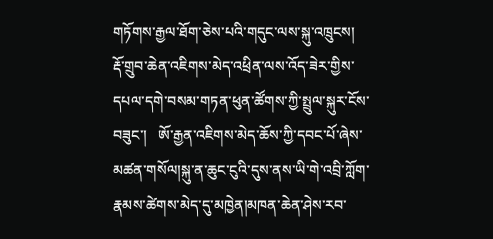གཏོགས་རྒྱལ་ཐོག་ཅེས་པའི་གདུང་ལས་སྐུ་འཁྲུངས།    རྡོ་གྲུབ་ཆེན་འཇིགས་མེད་འཕྲིན་ལས་འོད་ཟེར་གྱིས་དཔལ་དགེ་བསམ་གཏན་ཕུན་ཚོགས་ཀྱི་སྤྲུལ་སྐུར་ངོས་བཟུང་།   ཨོ་རྒྱན་འཇིགས་མེད་ཆོས་ཀྱི་དབང་པོ་ཞེས་མཚན་གསོལ།སྐུ་ན་ཆུང་ངུའི་དུས་ནས་ཡི་གེ་འབྲི་ཀློག་རྣམས་ཚེགས་མེད་དུ་མཁྱེན།མཁན་ཆེན་ཤེས་རབ་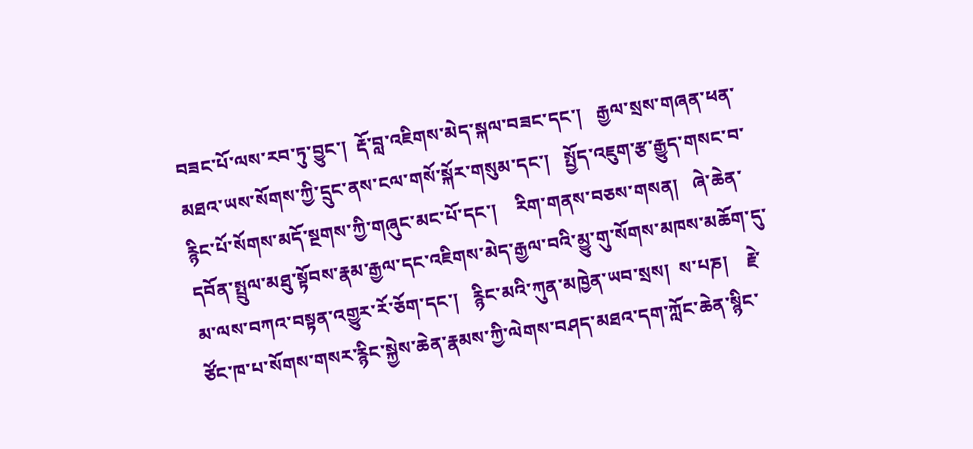བཟང་པོ་ལས་རབ་ཏུ་བྱུང་།  རྡོ་བླ་འཇིགས་མེད་སྐལ་བཟང་དང་།   རྒྱལ་སྲས་གཞན་ཕན་མཐའ་ཡས་སོགས་ཀྱི་དྲུང་ནས་ངལ་གསོ་སྐོར་གསུམ་དང་།   སྤྱོད་འཇུག་རྩ་རྒྱུད་གསང་བ་རྙིང་པོ་སོགས་མདོ་སྔགས་ཀྱི་གཞུང་མང་པོ་དང་།    རིག་གནས་བཅས་གསན།   ཞེ་ཆེན་དབོན་སྤྲུལ་མཐུ་སྟོབས་རྣམ་རྒྱལ་དང་འཇིགས་མེད་རྒྱལ་བའི་མྱུ་གུ་སོགས་མཁས་མཆོག་དུ་མ་ལས་བཀའ་བསྟན་འགྱུར་རོ་ཅོག་དང་།   རྙིང་མའི་ཀུན་མཁྱེན་ཡབ་སྲས།  ས་པཎ།    རྗེ་ཙོང་ཁ་པ་སོགས་གསར་རྙིང་སྐྱེས་ཆེན་རྣམས་ཀྱི་ལེགས་བཤད་མཐའ་དག་ཀློང་ཆེན་སྙིང་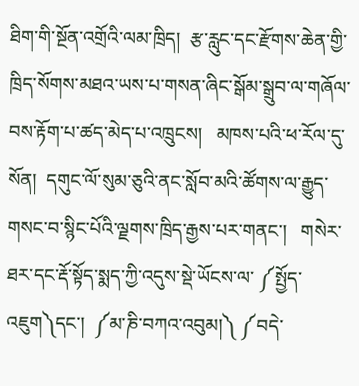ཐིག་གི་སྔོན་འགྲོའི་ལམ་ཁྲིད།  རྩ་རླུང་དང་རྫོགས་ཆེན་གྱི་ཁྲིད་སོགས་མཐའ་ཡས་པ་གསན་ཞིང་སྒོམ་སྒྲུབ་ལ་གཞོལ་བས་རྟོག་པ་ཚད་མེད་པ་འཁྲུངས།   མཁས་པའི་ཕ་རོལ་དུ་སོན།  དགུང་ལོ་སུམ་ཅུའི་ནང་སློབ་མའི་ཚོགས་ལ་རྒྱུད་གསང་བ་སྙིང་པོའི་ལྗགས་ཁྲིད་རྒྱས་པར་གནང་།   གསེར་ཐར་དང་རྡོ་སྟོད་སྨད་ཀྱི་འདུས་སྡེ་ཡོངས་ལ་ ༼སྤྱོད་འཇུག༽དང་།  ༼མ་ཎི་བཀའ་འབུམ།༽ ༼བདེ་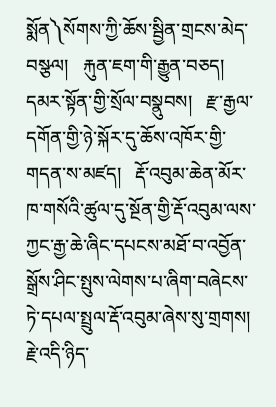སྨོན༽སོགས་ཀྱི་ཆོས་སྦྱིན་གྲངས་མེད་བསྩལ།   རྐུན་ཇག་གི་རྒྱུན་བཅད།   དམར་སྟོན་གྱི་སྲོལ་བསྣུབས།   རྫ་རྒྱལ་དགོན་གྱི་ཉེ་སྐོར་དུ་ཆོས་འཁོར་གྱི་གདན་ས་མཛད།   རྡོ་འབུམ་ཆེན་མོར་ཁ་གསོའི་ཚུལ་དུ་སྔོན་གྱི་རྡོ་འབུམ་ལས་ཀྱང་རྒྱ་ཆེ་ཞིང་དཔངས་མཐོ་བ་འབྱོན་སྒྲོས་ཤིང་སྤུས་ལེགས་པ་ཞིག་བཞེངས་ཏེ་དཔལ་སྤྲུལ་རྡོ་འབུམ་ཞེས་སུ་གྲགས།  རྗེ་འདི་ཉིད་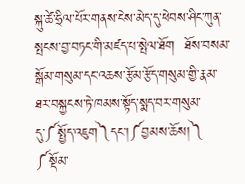སྐུ་ཚེ་ཧྲིལ་པོར་གནས་ངེས་མེད་དུ་ཕེབས་ཤིང་ཀུན་སྤངས་བྱ་བཏང་གི་མཛད་པ་སྤེལ་ཐོག  ཐོས་བསམ་སྒོམ་གསུམ་དང་འཆས་རྩོམ་རྩོད་གསུམ་གྱི་རྣམ་ཐར་བསྐྱངས་ཏེ་ཁམས་སྟོད་སྨད་བར་གསུམ་དུ་༼སྤྱོད་འཇུག༽དང་།༼བྱམས་ཆོས།༽ ༼སྡོམ་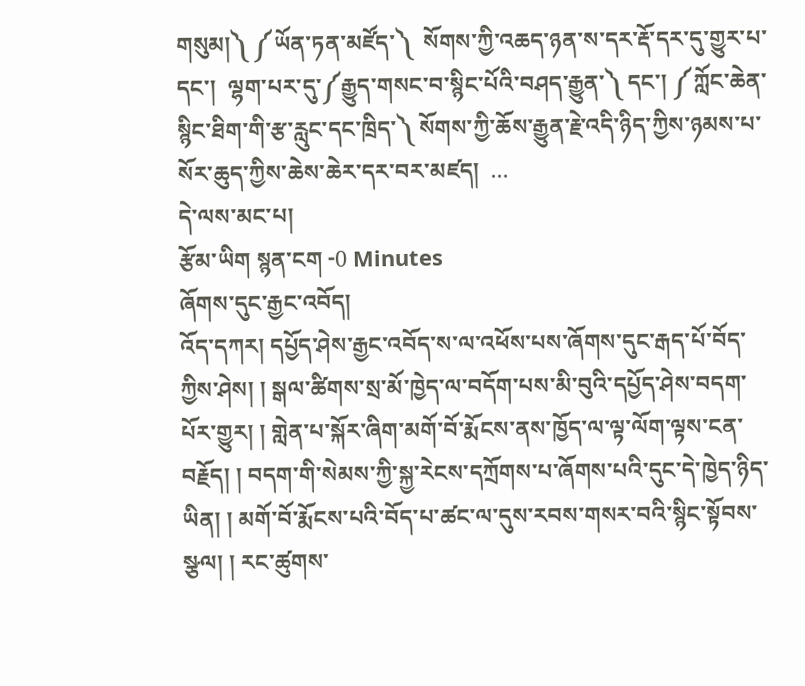གསུམ།༽ ༼ཡོན་ཏན་མཛོད་༽  སོགས་ཀྱི་འཆད་ཉན་ས་དར་རྡོ་དར་དུ་གྱུར་པ་དང་།  ལྷག་པར་དུ་༼རྒྱུད་གསང་བ་སྙིང་པོའི་བཤད་རྒྱུན་༽ དང་། ༼ཀློང་ཆེན་སྙིང་ཐིག་གི་རྩ་རླུང་དང་ཁྲིད་༽ སོགས་ཀྱི་ཆོས་རྒྱུན་རྗེ་འདི་ཉིད་ཀྱིས་ཉམས་པ་སོར་ཆུད་ཀྱིས་ཆེས་ཆེར་དར་བར་མཛད།  ...
དེ་ལས་མང་པ།
རྩོམ་ཡིག སྙན་ངག -0 Minutes
ཞོགས་དུང་རྒྱང་འབོད།
འོད་དཀར། དཔྱོད་ཤེས་རྒྱང་འབོད་ས་ལ་འཕོས་པས་ཞོགས་དུང་རྒད་པོ་བོད་ཀྱིས་ཤེས། ། སྒལ་ཚིགས་སྲ་མོ་ཁྱེད་ལ་བདོག་པས་མི་བུའི་དཔྱོད་ཤེས་བདག་པོར་གྱུར། ། གླེན་པ་སྐོར་ཞིག་མགོ་བོ་རྨོངས་ནས་ཁྱོད་ལ་ལྟ་ལོག་ལྟས་ངན་བརྗོད། ། བདག་གི་སེམས་ཀྱི་སྐྱ་རེངས་དཀྲོགས་པ་ཞོགས་པའི་དུང་དེ་ཁྱེད་ཉིད་ཡིན། ། མགོ་བོ་རྨོངས་པའི་བོད་པ་ཚང་ལ་དུས་རབས་གསར་བའི་སྙིང་སྟོབས་སྩལ། ། རང་ཚུགས་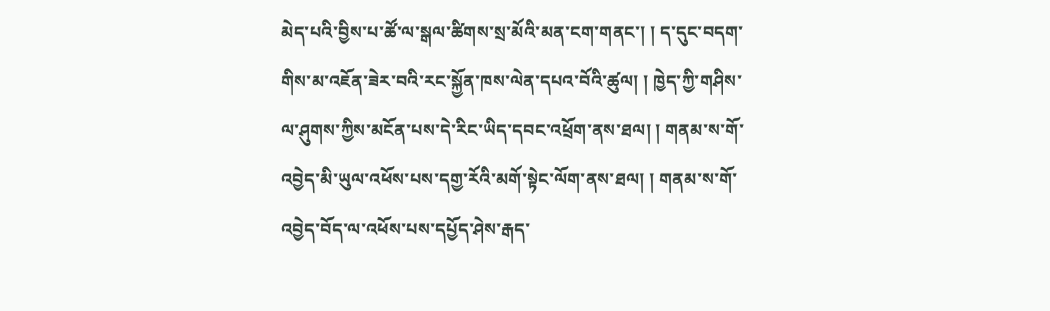མེད་པའི་བྱིས་པ་ཚོ་ལ་སྒལ་ཚིགས་སྲ་མོའི་མན་ངག་གནང་། ། ད་དུང་བདག་གིས་མ་འཇོན་ཟེར་བའི་རང་སྐྱོན་ཁས་ལེན་དཔའ་བོའི་ཚུལ། ། ཁྱེད་ཀྱི་གཤིས་ལ་ཤུགས་ཀྱིས་མངོན་པས་དེ་རིང་ཡིད་དབང་འཕྲོག་ནས་ཐལ། ། གནམ་ས་གོ་འབྱེད་མི་ཡུལ་འཕོས་པས་དགྱ་རོའི་མགོ་སྟེང་ལོག་ནས་ཐལ། ། གནམ་ས་གོ་འབྱེད་བོད་ལ་འཕོས་པས་དཔྱོད་ཤེས་རྒད་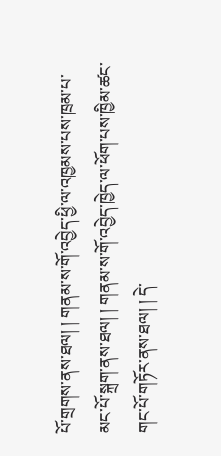པོ་གྲགས་ནས་ཐལ། ། གནམ་ས་གོ་འབྱེད་ཕྱི་ལ་འཁྱམས་པས་ཁྲམ་པ་མང་པོ་སྐྲག་ནས་ཐལ། ། གནམ་ས་གོ་འབྱེད་ཁྱེད་ལ་ཕོག་པས་ཁྱིམ་ཚང་གང་པོ་གཏོར་ནས་ཐལ། ། དེ་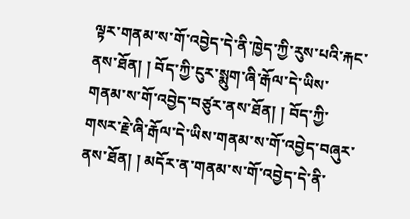ལྟར་གནམ་ས་གོ་འབྱེད་དེ་ནི་ཁྱེད་ཀྱི་རུས་པའི་རྐང་ནས་ཐོན། ། བོད་ཀྱི་ངུར་སྨུག་ཞི་རྒོལ་དེ་ཡིས་གནམ་ས་གོ་འབྱེད་བཙུར་ནས་ཐོན། ། བོད་ཀྱི་གསར་རྗེ་ཞི་རྒོལ་དེ་ཡིས་གནམ་ས་གོ་འབྱེད་བཞུར་ནས་ཐོན། ། མདོར་ན་གནམ་ས་གོ་འབྱེད་དེ་ནི་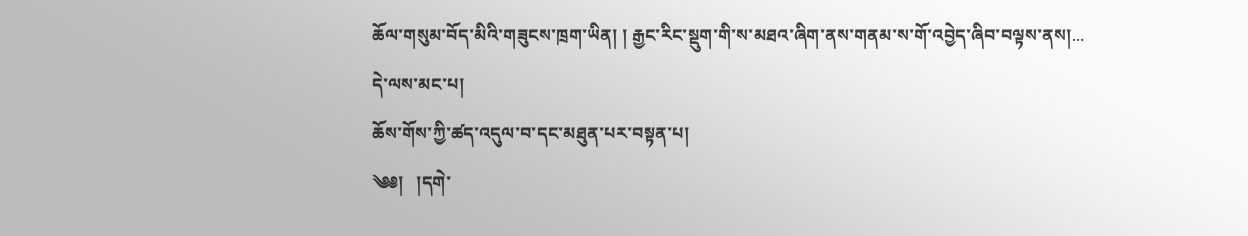ཆོལ་གསུམ་བོད་མིའི་གཟུངས་ཁྲག་ཡིན། ། རྒྱང་རིང་སྡུག་གི་ས་མཐའ་ཞིག་ནས་གནམ་ས་གོ་འབྱེད་ཞིབ་བལྟས་ནས།...
དེ་ལས་མང་པ།
ཆོས་གོས་ཀྱི་ཚད་འདུལ་བ་དང་མཐུན་པར་བསྟན་པ།
༄༅།   །དགེ་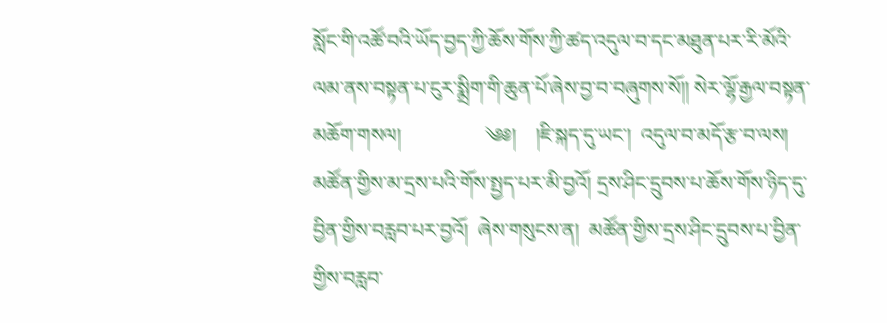སློང་གི་འཚོ་བའི་ཡོད་བྱད་ཀྱི་ཆོས་གོས་ཀྱི་ཚད་འདུལ་བ་དང་མཐུན་པར་རི་མོའི་ལམ་ནས་བསྟན་པ་ངུར་སྨྲིག་གི་ཆུན་པོ་ཞེས་བྱ་བ་བཞུགས་སོ།། སེར་ལྷོ་རྒྱལ་བསྟན་མཆོག་གསལ།                 ༄༅།    །ཇི་སྐད་དུ་ཡང་།  འདུལ་བ་མདོ་རྩ་བ་ལས།  མཚོན་གྱིས་མ་དྲས་པའི་གོས་སྤྱད་པར་མི་བྱའོ། དྲས་ཤིང་དྲུབས་པ་ཆོས་གོས་ཉིད་དུ་བྱིན་གྱིས་བརླབ་པར་བྱའོ།  ཞེས་གསུངས་ན།  མཚོན་གྱིས་དྲས་ཤིང་དྲུབས་པ་བྱིན་གྱིས་བརླབ་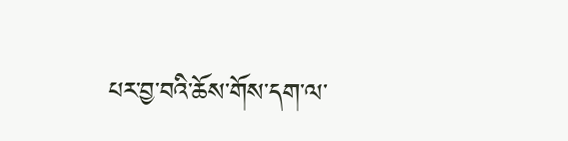པར་བྱ་བའི་ཆོས་གོས་དག་ལ་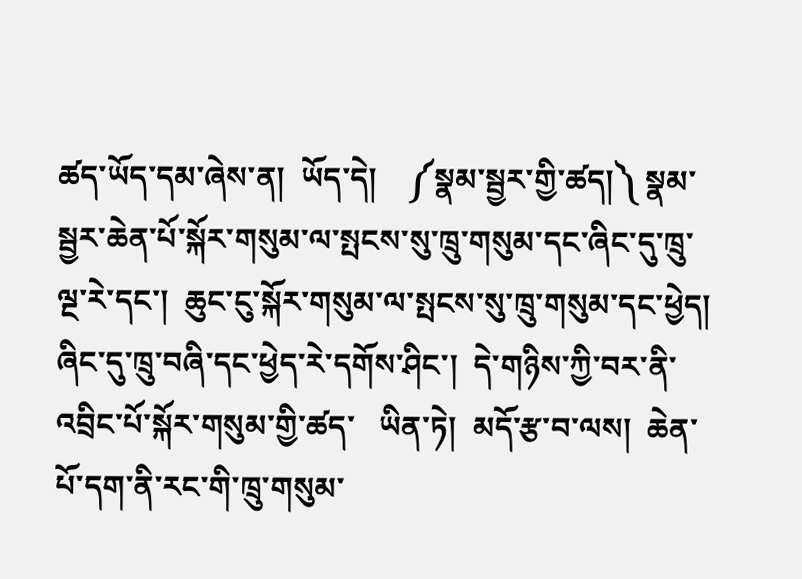ཚད་ཡོད་དམ་ཞེས་ན།  ཡོད་དེ།    ༼སྣམ་སྦྱར་གྱི་ཚད།༽ སྣམ་སྦྱར་ཆེན་པོ་སྐོར་གསུམ་ལ་སྤངས་སུ་ཁྲུ་གསུམ་དང་ཞིང་དུ་ཁྲུ་ལྔ་རེ་དང་།  ཆུང་ངུ་སྐོར་གསུམ་ལ་སྤངས་སུ་ཁྲུ་གསུམ་དང་ཕྱེད།  ཞིང་དུ་ཁྲུ་བཞི་དང་ཕྱེད་རེ་དགོས་ཤིང་།  དེ་གཉིས་ཀྱི་བར་ནི་འབྲིང་པོ་སྐོར་གསུམ་གྱི་ཚད་   ཡིན་ཏེ།  མདོ་རྩ་བ་ལས།  ཆེན་པོ་དག་ནི་རང་གི་ཁྲུ་གསུམ་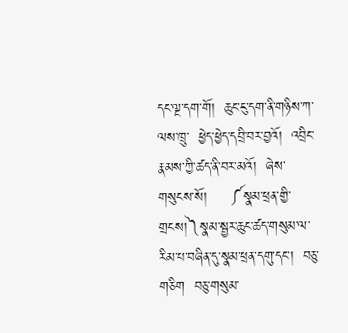དང་ལྔ་དག་གོ།  ཆུང་ངུ་དག་ནི་གཉིས་ཀ་ལས་ཁྲུ་  ཕྱེད་ཕྱེད་དབྲི་བར་བྱའོ།  འབྲིང་རྣམས་ཀྱི་ཚད་ནི་བར་མའོ།  ཞེས་གསུངས་སོ།     ༼སྣམ་ཕྲན་གྱི་གྲངས།༽སྣམ་སྦྱར་ཆུང་ཚད་གསུམ་ལ་རིམ་པ་བཞིན་དུ་སྣམ་ཕྲན་དགུ་དང་།  བཅུ་གཅིག  བཅུ་གསུམ་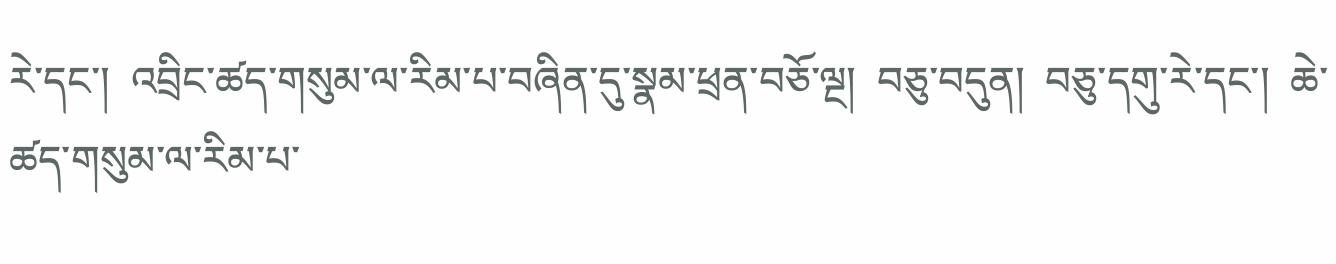རེ་དང་།  འབྲིང་ཚད་གསུམ་ལ་རིམ་པ་བཞིན་དུ་སྣམ་ཕྲན་བཅོ་ལྔ།  བཅུ་བདུན།  བཅུ་དགུ་རེ་དང་།  ཆེ་ཚད་གསུམ་ལ་རིམ་པ་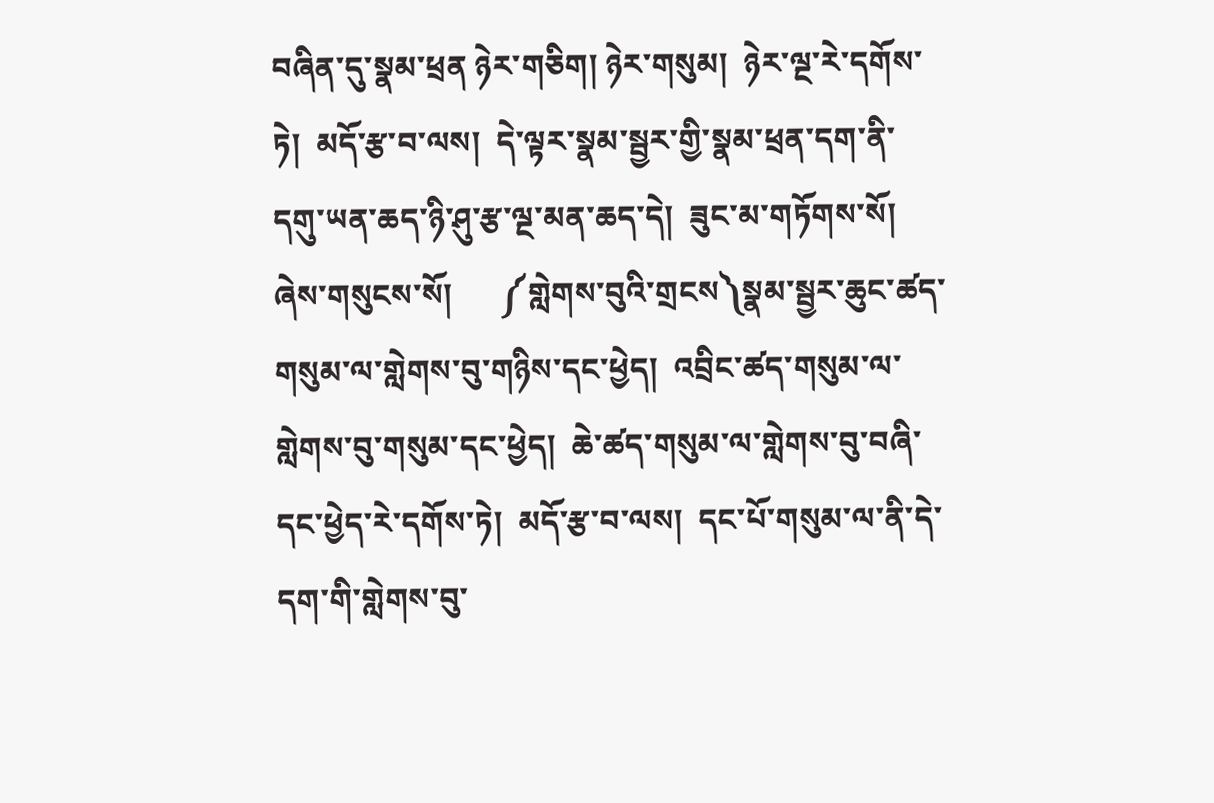བཞིན་དུ་སྣམ་ཕྲན ཉེར་གཅིག། ཉེར་གསུམ།  ཉེར་ལྔ་རེ་དགོས་ཏེ།  མདོ་རྩ་བ་ལས།  དེ་ལྟར་སྣམ་སྦྱར་གྱི་སྣམ་ཕྲན་དག་ནི་དགུ་ཡན་ཆད་ཉི་ཤུ་རྩ་ལྔ་མན་ཆད་དེ།  ཟུང་མ་གཏོགས་སོ།  ཞེས་གསུངས་སོ།      ༼གླེགས་བུའི་གྲངས༽སྣམ་སྦྱར་ཆུང་ཚད་ གསུམ་ལ་གླེགས་བུ་གཉིས་དང་ཕྱེད།  འབྲིང་ཚད་གསུམ་ལ་གླེགས་བུ་གསུམ་དང་ཕྱེད།  ཆེ་ཚད་གསུམ་ལ་གླེགས་བུ་བཞི་དང་ཕྱེད་རེ་དགོས་ཏེ།  མདོ་རྩ་བ་ལས།  དང་པོ་གསུམ་ལ་ནི་དེ་དག་གི་གླེགས་བུ་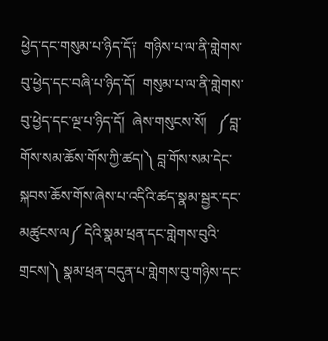ཕྱེད་དང་གསུམ་པ་ཉིད་དོ༑  གཉིས་པ་ལ་ནི་གླེགས་བུ་ཕྱེད་དང་བཞི་པ་ཉིད་དོ།  གསུམ་པ་ལ་ནི་གླེགས་བུ་ཕྱེད་དང་ལྔ་པ་ཉིད་དོ།  ཞེས་གསུངས་སོ།   ༼བླ་གོས་སམ་ཆོས་གོས་ཀྱི་ཚད།༽ བླ་གོས་སམ་དེང་སྐབས་ཆོས་གོས་ཞེས་པ་འདིའི་ཚད་སྣམ་སྦྱར་དང་མཚུངས་ལ༼ དེའི་སྣམ་ཕྲན་དང་གླེགས་བུའི་གྲངས།༽ སྣམ་ཕྲན་བདུན་པ་གླེགས་བུ་གཉིས་དང་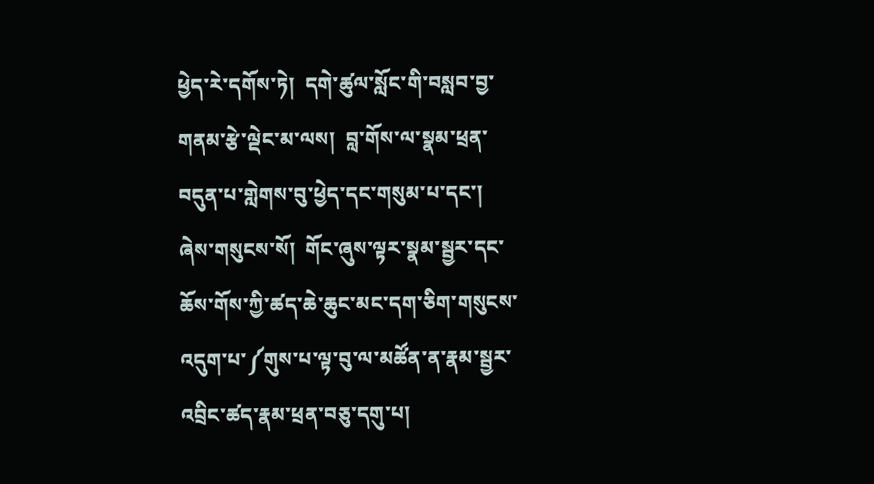ཕྱེད་རེ་དགོས་ཏེ།  དགེ་ཚུལ་སློང་གི་བསླབ་བྱ་གནམ་རྩེ་ལྡེང་མ་ལས།  བླ་གོས་ལ་སྣམ་ཕྲན་བདུན་པ་གླེགས་བུ་ཕྱེད་དང་གསུམ་པ་དང་།  ཞེས་གསུངས་སོ།  གོང་ཞུས་ལྟར་སྣམ་སྦྱར་དང་ཆོས་གོས་ཀྱི་ཚད་ཆེ་ཆུང་མང་དག་ཅིག་གསུངས་འདུག་པ་༼གུས་པ་ལྟ་བུ་ལ་མཚོན་ན་རྣམ་སྦྱར་འབྲིང་ཚད་རྣམ་ཕྲན་བཅུ་དགུ་པ།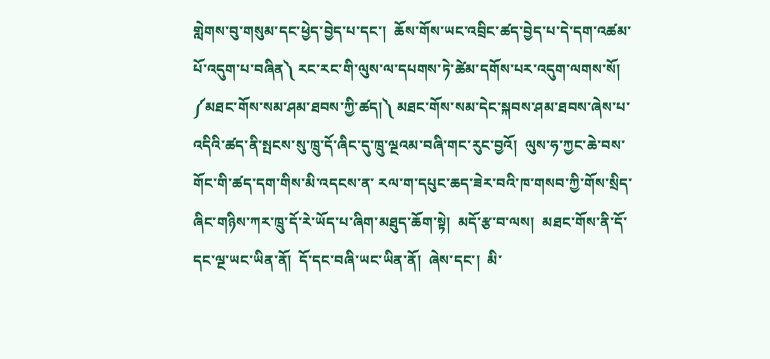གླེགས་བུ་གསུམ་དང་ཕྱེད་བྱེད་པ་དང་།  ཆོས་གོས་ཡང་འབྲིང་ཚད་བྱེད་པ་དེ་དག་འཚམ་པོ་འདུག་པ་བཞིན༽ རང་རང་གི་ལུས་ལ་དཔགས་ཏེ་ཚེམ་དགོས་པར་འདུག་ལགས་སོ།  ༼མཐང་གོས་སམ་ཤམ་ཐབས་ཀྱི་ཚད།༽ མཐང་གོས་སམ་དེང་སྐབས་ཤམ་ཐབས་ཞེས་པ་འདིའི་ཚད་ནི་སྤངས་སུ་ཁྲུ་དོ་ཞིང་དུ་ཁྲུ་ལྔའམ་བཞི་གང་རུང་བྱའོ།  ལུས་ཧ་ཀྱང་ཆེ་བས་གོང་གི་ཚད་དག་གིས་མི་འདངས་ན་ རལ་ག་དཔུང་ཆད་ཟེར་བའི་ཁ་གསབ་ཀྱི་གོས་སྲིད་ཞིང་གཉིས་ཀར་ཁྲུ་དོ་རེ་ཡོད་པ་ཞིག་མཐུད་ཆོག་སྟེ།  མདོ་རྩ་བ་ལས།  མཐང་གོས་ནི་དོ་དང་ལྔ་ཡང་ཡིན་ནོ།  དོ་དང་བཞི་ཡང་ཡིན་ནོ།  ཞེས་དང་།  མི་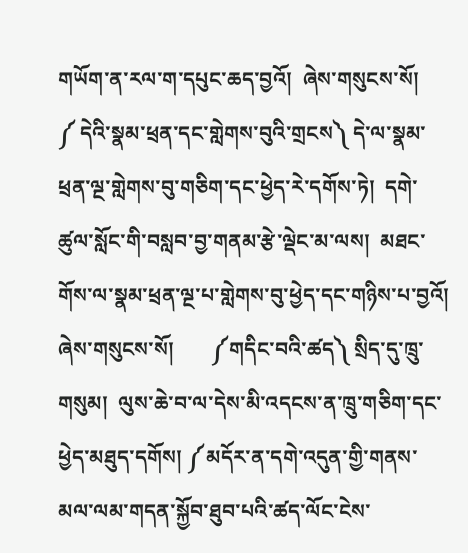གཡོག་ན་རལ་ག་དཔུང་ཆད་བྱའོ།  ཞེས་གསུངས་སོ།    ༼ དེའི་སྣམ་ཕྲན་དང་གླེགས་བུའི་གྲངས༽ དེ་ལ་སྣམ་ཕྲན་ལྔ་གླེགས་བུ་གཅིག་དང་ཕྱེད་རེ་དགོས་ཏེ།  དགེ་ཚུལ་སློང་གི་བསླབ་བྱ་གནམ་རྩེ་ལྡེང་མ་ལས།  མཐང་གོས་ལ་སྣམ་ཕྲན་ལྔ་པ་གླེགས་བུ་ཕྱེད་དང་གཉིས་པ་བྱའོ།  ཞེས་གསུངས་སོ།       ༼གདིང་བའི་ཚད༽ སྲིད་དུ་ཁྲུ་གསུམ།  ལུས་ཆེ་བ་ལ་དེས་མི་འདངས་ན་ཁྲུ་གཅིག་དང་ཕྱེད་མཐུད་དགོས། ༼མདོར་ན་དགེ་འདུན་གྱི་གནས་མལ་ལམ་གདན་སྐྱོབ་ཐུབ་པའི་ཚད་ལོང་ངེས་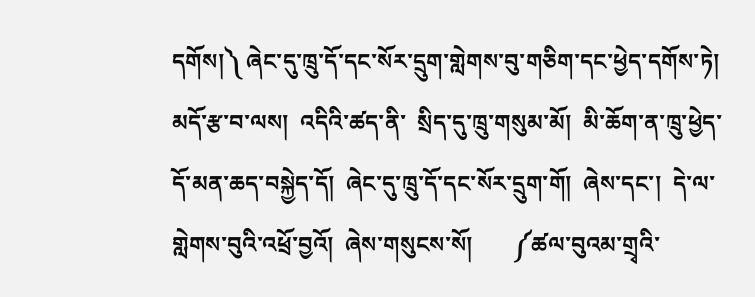དགོས།༽ ཞེང་དུ་ཁྲུ་དོ་དང་སོར་དྲུག་གླེགས་བུ་གཅིག་དང་ཕྱེད་དགོས་ཏེ།  མདོ་རྩ་བ་ལས།  འདིའི་ཚད་ནི་  སྲིད་དུ་ཁྲུ་གསུམ་མོ།  མི་ཆོག་ན་ཁྲུ་ཕྱེད་དོ་མན་ཆད་བསྐྱེད་དོ།  ཞེང་དུ་ཁྲུ་དོ་དང་སོར་དྲུག་གོ།  ཞེས་དང་།  དེ་ལ་གླེགས་བུའི་འཕྲོ་བྱའོ།  ཞེས་གསུངས་སོ།       ༼ཚལ་བུའམ་གྲྭའི་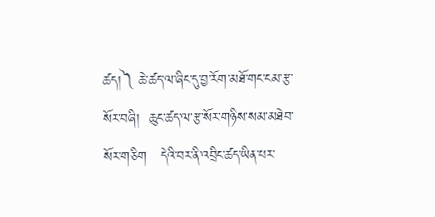ཚད།༽ ཆེ་ཚད་ལ་ཞིང་དུ་བྱ་རོག་མཐོ་གང་ངམ་རྩ་སོར་བཞི།  ཆུང་ཚད་ལ་རྩ་སོར་གཉིས་སམ་མཐེབ་སོར་གཅིག   དེའི་བར་ནི་འབྲིང་ཚད་ཡིན་པར་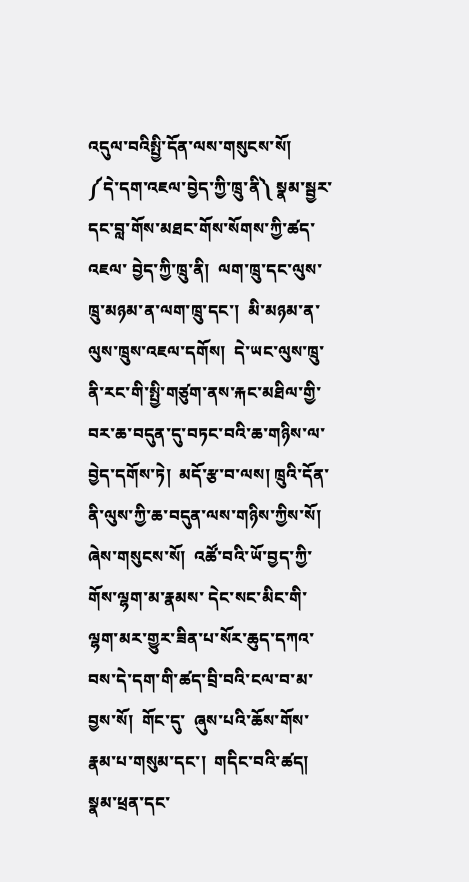འདུལ་བའིསྤྱི་དོན་ལས་གསུངས་སོ།        ༼དེ་དག་འཇལ་བྱེད་ཀྱི་ཁྲུ་ནི༽ སྣམ་སྦྱར་དང་བླ་གོས་མཐང་གོས་སོགས་ཀྱི་ཚད་འཇལ་ བྱེད་ཀྱི་ཁྲུ་ནི།  ལག་ཁྲུ་དང་ལུས་ཁྲུ་མཉམ་ན་ལག་ཁྲུ་དང་།  མི་མཉམ་ན་ལུས་ཁྲུས་འཇལ་དགོས།  དེ་ཡང་ལུས་ཁྲུ་ནི་རང་གི་སྤྱི་གཙུག་ནས་རྐང་མཐིལ་གྱི་བར་ཆ་བདུན་དུ་བཏང་བའི་ཆ་གཉིས་ལ་བྱེད་དགོས་ཏེ།  མདོ་རྩ་བ་ལས། ཁྲུའི་དོན་ནི་ལུས་ཀྱི་ཆ་བདུན་ལས་གཉིས་ཀྱིས་སོ།  ཞེས་གསུངས་སོ།  འཚོ་བའི་ཡོ་བྱད་ཀྱི་གོས་ལྷག་མ་རྣམས་ དེང་སང་མིང་གི་ལྷག་མར་གྱུར་ཟིན་པ་སོར་ཆུད་དཀའ་བས་དེ་དག་གི་ཚད་བྲི་བའི་ངལ་བ་མ་བྱས་སོ།  གོང་དུ་  ཞུས་པའི་ཆོས་གོས་རྣམ་པ་གསུམ་དང་།  གདིང་བའི་ཚད།  སྣམ་ཕྲན་དང་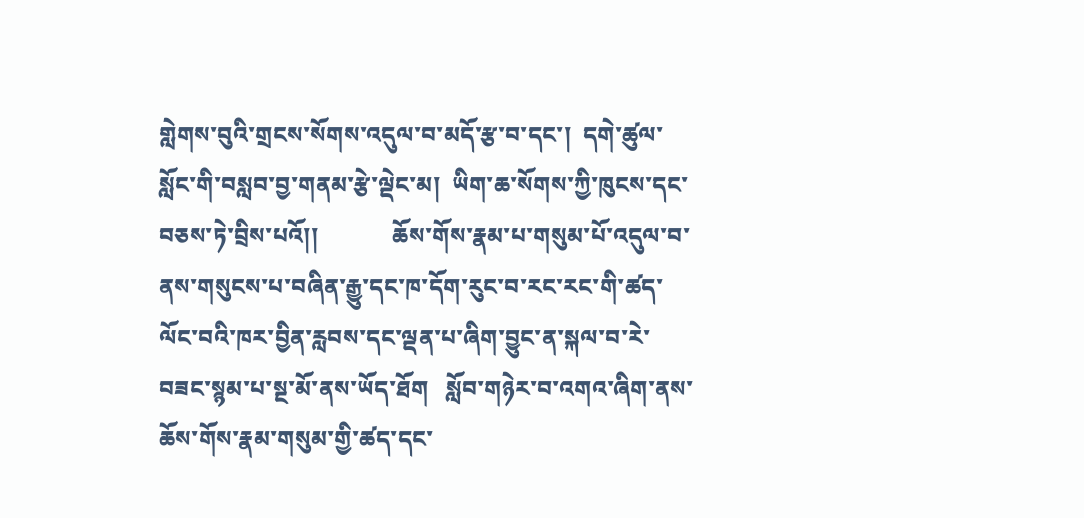གླེགས་བུའི་གྲངས་སོགས་འདུལ་བ་མདོ་རྩ་བ་དང་།  དགེ་ཚུལ་སློང་གི་བསླབ་བྱ་གནམ་རྩེ་ལྡེང་མ།  ཡིག་ཆ་སོགས་ཀྱི་ཁུངས་དང་བཅས་ཏེ་བྲིས་པའོ།།             ཆོས་གོས་རྣམ་པ་གསུམ་པོ་འདུལ་བ་ནས་གསུངས་པ་བཞིན་རྒྱུ་དང་ཁ་དོག་རུང་བ་རང་རང་གི་ཚད་ལོང་བའི་ཁར་བྱིན་རླབས་དང་ལྡན་པ་ཞིག་བྱུང་ན་སྐལ་བ་རེ་བཟང་སྙམ་པ་སྔ་མོ་ནས་ཡོད་ཐོག   སློབ་གཉེར་བ་འགའ་ཞིག་ནས་ཆོས་གོས་རྣམ་གསུམ་གྱི་ཚད་དང་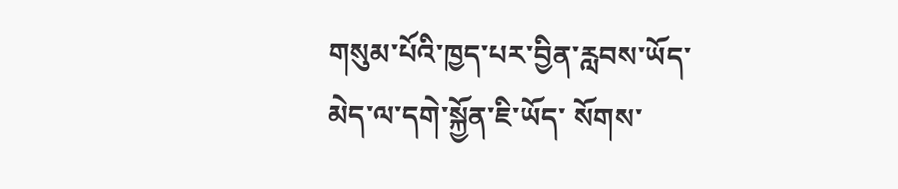གསུམ་པོའི་ཁྱད་པར་བྱིན་རླབས་ཡོད་མེད་ལ་དགེ་སྐྱོན་ཇི་ཡོད་ སོགས་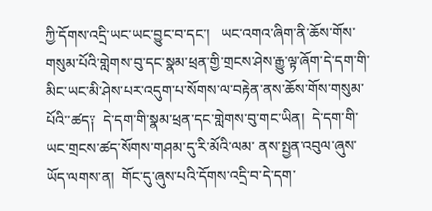ཀྱི་དོགས་འདྲི་ཡང་ཡང་བྱུང་བ་དང་།   ཡང་འགའ་ཞིག་ནི་ཆོས་གོས་གསུམ་པོའི་གླེགས་བུ་དང་སྣམ་ཕྲན་གྱི་གྲངས་ཤེས་རྒྱུ་ལྟ་ཞོག་དེ་དག་གི་མིང་ཡང་མི་ཤེས་པར་འདུག་པ་སོགས་ལ་བརྟེན་ནས་ཆོས་གོས་གསུམ་པོའི་་ཚད༑  དེ་དག་གི་སྣམ་ཕྲན་དང་གླེགས་བུ་གང་ཡིན།  དེ་དག་གི་ཡང་གྲངས་ཚད་སོགས་གཤམ་དུ་རི་མོའི་ལམ་ ནས་སྤྱན་འབུལ་ཞུས་ཡོད་ལགས་ན།  གོང་དུ་ཞུས་པའི་དོགས་འདྲི་བ་དེ་དག་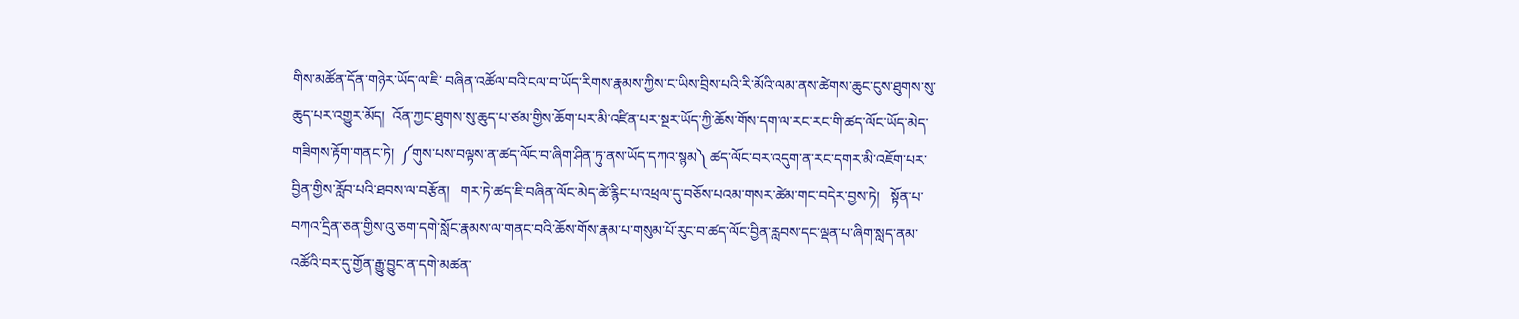གིས་མཚོན་དོན་གཉེར་ཡོད་ལ་ཇི་ བཞིན་འཚོལ་བའི་ངལ་བ་ཡོད་རིགས་རྣམས་ཀྱིས་ང་ཡིས་བྲིས་པའི་རི་མོའི་ལམ་ནས་ཚེགས་ཆུང་ངུས་ཐུགས་སུ་ ཆུད་པར་འགྱུར་མོད།  འོན་ཀྱང་ཐུགས་སུ་ཆུད་པ་ཙམ་གྱིས་ཆོག་པར་མི་འཛིན་པར་སྔར་ཡོད་ཀྱི་ཆོས་གོས་དག་ལ་རང་རང་གི་ཚད་ལོང་ཡོད་མེད་གཟིགས་རྟོག་གནང་ཏེ།  ༼གུས་པས་བལྟས་ན་ཚད་ལོང་བ་ཞིག་ཤིན་ཏུ་ནས་ཡོད་དཀའ་སྙམ༽ ཚད་ལོང་བར་འདུག་ན་རང་དགར་མི་འཇོག་པར་བྱིན་གྱིས་རློབ་པའི་ཐབས་ལ་བརྩོན།   གར་ཏེ་ཚད་ཇི་བཞིན་ལོང་མེད་ཚེ་རྙིང་པ་འཕྲལ་དུ་བཅོས་པའམ་གསར་ཚེམ་གང་བདེར་བྱས་ཏེ།   སྟོན་པ་བཀའ་དྲིན་ཅན་གྱིས་འུ་ཅག་དགེ་སློང་རྣམས་ལ་གནང་བའི་ཆོས་གོས་རྣམ་པ་གསུམ་པོ་རུང་བ་ཚད་ལོང་བྱིན་རླབས་དང་ལྡན་པ་ཞིག་སླད་ནམ་འཚོའི་བར་དུ་གྱོན་རྒྱུ་བྱུང་ན་དགེ་མཚན་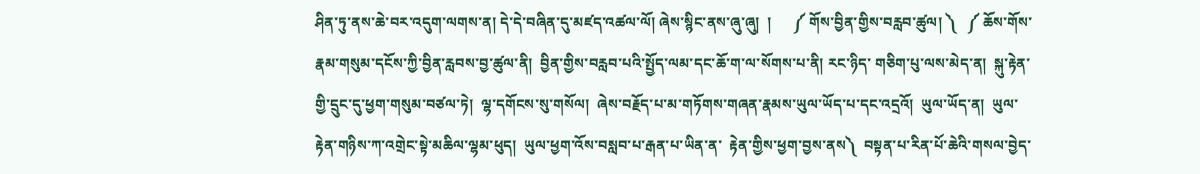ཤིན་ཏུ་ནས་ཆེ་བར་འདུག་ལགས་ན། དེ་དེ་བཞིན་དུ་མཛད་འཚལ་ལོ། ཞེས་སྙིང་ནས་ཞུ་ཞུ།  །      ༼ གོས་བྱིན་གྱིས་བརླབ་ཚུལ། ༽   ༼ ཆོས་གོས་རྣམ་གསུམ་དངོས་ཀྱི་བྱིན་རླབས་བྱ་ཚུལ་ནི།  བྱིན་གྱིས་བརླབ་པའི་སྤྱོད་ལམ་དང་ཆོ་ག་ལ་སོགས་པ་ནི། རང་ཉིད་ གཅིག་པུ་ལས་མེད་ན།  སྐུ་རྟེན་གྱི་དྲུང་དུ་ཕྱག་གསུམ་བཙལ་ཏེ།  ལྷ་དགོངས་སུ་གསོལ།  ཞེས་བརྗོད་པ་མ་གཏོགས་གཞན་རྣམས་ཡུལ་ཡོད་པ་དང་འདྲའོ།  ཡུལ་ཡོད་ན།  ཡུལ་རྟེན་གཉིས་ཀ་འགྲེང་སྟེ་མཆིལ་ལྷམ་ཕུད།  ཡུལ་ཕྱག་འོས་བསླབ་པ་རྒན་པ་ཡིན་ན་  རྟེན་གྱིས་ཕྱག་བྱས་ནས༽  བསྟན་པ་རིན་པོ་ཆེའི་གསལ་བྱེད་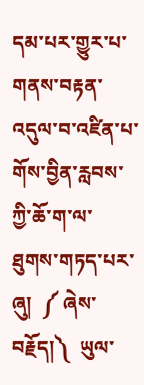དམ་པར་གྱུར་པ་གནས་བརྟན་འདུལ་བ་འཛིན་པ་གོས་བྱིན་རླབས་ཀྱི་ཆོ་ག་ལ་ཐུགས་གཏད་པར་ཞུ།  ༼ ཞེས་བརྗོད།༽  ཡུལ་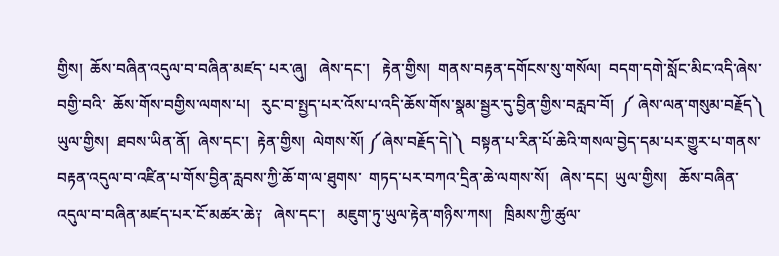གྱིས།  ཆོས་བཞིན་འདུལ་བ་བཞིན་མཛད་ པར་ཞུ།   ཞེས་དང་།   རྟེན་གྱིས།  གནས་བརྟན་དགོངས་སུ་གསོལ།  བདག་དགེ་སློང་མིང་འདི་ཞེས་བགྱི་བའི་  ཆོས་གོས་བགྱིས་ལགས་པ།   རུང་བ་སྤྱད་པར་འོས་པ་འདི་ཆོས་གོས་སྣམ་སྦྱར་དུ་བྱིན་གྱིས་བརླབ་བོ།  ༼ ཞེས་ལན་གསུམ་བརྗོད༽  ཡུལ་གྱིས།  ཐབས་ཡིན་ནོ།  ཞེས་དང་།  རྟེན་གྱིས།  ལེགས་སོ། ༼ཞེས་བརྗོད་དེ།༽  བསྟན་པ་རིན་པོ་ཆེའི་གསལ་བྱེད་དམ་པར་གྱུར་པ་གནས་བརྟན་འདུལ་བ་འཛིན་པ་གོས་བྱིན་རླབས་ཀྱི་ཆོ་ག་ལ་ཐུགས་  གཏད་པར་བཀའ་དྲིན་ཆེ་ལགས་སོ།   ཞེས་དང།  ཡུལ་གྱིས།   ཆོས་བཞིན་འདུལ་བ་བཞིན་མཛད་པར་ངོ་མཚར་ཆེ༑   ཞེས་དང་།   མཇུག་ཏུ་ཡུལ་རྟེན་གཉིས་ཀས།   ཁྲིམས་ཀྱི་ཚུལ་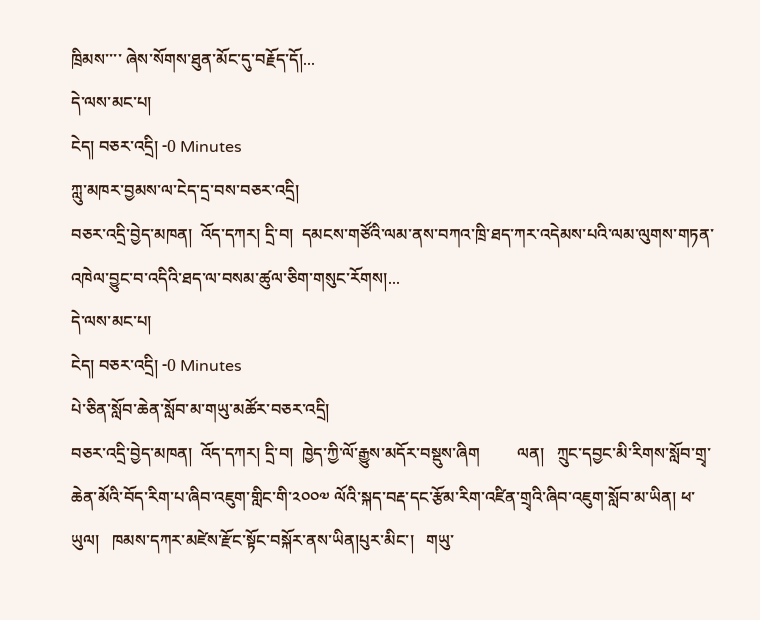ཁྲིམས་་་་ ཞེས་སོགས་ཐུན་མོང་དུ་བརྗོད་དོ།...
དེ་ལས་མང་པ།
ངེད། བཅར་འདྲི། -0 Minutes
ཀླུ་མཁར་བྱམས་ལ་ངེད་དྲ་བས་བཅར་འདྲི།
བཅར་འདྲི་བྱེད་མཁན།  འོད་དཀར། དྲི་བ།  དམངས་གཙོའི་ལམ་ནས་བཀའ་ཁྲི་ཐད་ཀར་འདེམས་པའི་ལམ་ལུགས་གཏན་འཁེལ་བྱུང་བ་འདིའི་ཐད་ལ་བསམ་ཚུལ་ཅིག་གསུང་རོགས།...
དེ་ལས་མང་པ།
ངེད། བཅར་འདྲི། -0 Minutes
པེ་ཅིན་སློབ་ཆེན་སློབ་མ་གཡུ་མཚོར་བཅར་འདྲི།
བཅར་འདྲི་བྱེད་མཁན།  འོད་དཀར། དྲི་བ།  ཁྱེད་ཀྱི་ལོ་རྒྱུས་མདོར་བསྡུས་ཞིག         ལན།   ཀྲུང་དབྱང་མི་རིགས་སློབ་གྲྭ་ཆེན་མོའི་བོད་རིག་པ་ཞིབ་འཇུག་གླིང་གི་༢༠༠༧ ལོའི་སྐད་བརྡ་དང་རྩོམ་རིག་འཛིན་གྲྭའི་ཞིབ་འཇུག་སློབ་མ་ཡིན། ཕ་ཡུལ།   ཁམས་དཀར་མཛེས་རྫོང་སྟོང་བསྐོར་ནས་ཡིན།པུར་མིང་།   གཡུ་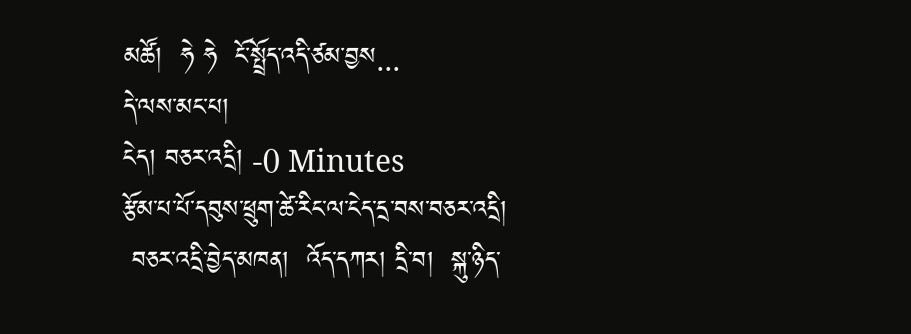མཚོ།  ཧེ ཧེ  ངོ་སྤྲོད་འདི་ཙམ་བྱས...
དེ་ལས་མང་པ།
ངེད། བཅར་འདྲི། -0 Minutes
རྩོམ་པ་པོ་དབུས་ཕྲུག་ཚེ་རིང་ལ་ངེད་དྲ་བས་བཅར་འདྲི།
 བཅར་འདྲི་བྱེད་མཁན།  འོད་དཀར། དྲི་བ།  སྐུ་ཉིད་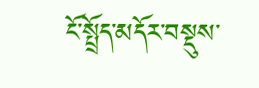ངོ་སྤྲོད་མདོར་བསྡུས་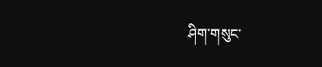ཤིག་གསུང་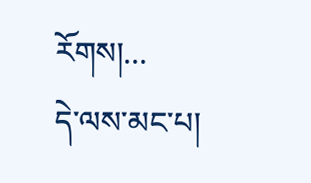རོགས།...
དེ་ལས་མང་པ།